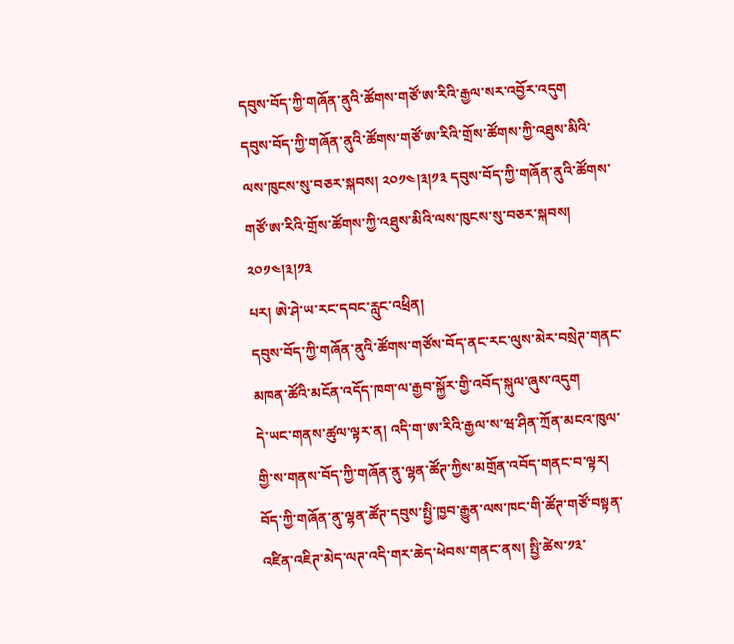དབུས་བོད་ཀྱི་གཞོན་ནུའི་ཚོགས་གཙོ་ཨ་རིའི་རྒྱལ་སར་འབྱོར་འདུག
དབུས་བོད་ཀྱི་གཞོན་ནུའི་ཚོགས་གཙོ་ཨ་རིའི་གྲོས་ཚོགས་ཀྱི་འཐུས་མིའི་ལས་ཁུངས་སུ་བཅར་སྐབས། ༢༠༡༤།༣།༡༣ དབུས་བོད་ཀྱི་གཞོན་ནུའི་ཚོགས་གཙོ་ཨ་རིའི་གྲོས་ཚོགས་ཀྱི་འཐུས་མིའི་ལས་ཁུངས་སུ་བཅར་སྐབས། ༢༠༡༤།༣།༡༣
པར། ཨེ་ཤེ་ཡ་རང་དབང་རླུང་འཕྲིན།
དབུས་བོད་ཀྱི་གཞོན་ནུའི་ཚོགས་གཙོས་བོད་ནང་རང་ལུས་མེར་བསྲེཊ་གནང་མཁན་ཚོའི་མངོན་འདོད་ཁག་ལ་རྒྱབ་སྐྱོར་གྱི་འབོད་སྐུལ་ཞུས་འདུག
དེ་ཡང་གནས་ཚུལ་ལྟར་ན། འདི་ག་ཨ་རིའི་རྒྱལ་ས་ཝ་ཤིན་ཀྲོན་མངའ་ཁུལ་གྱི་ས་གནས་བོད་ཀྱི་གཞོན་ནུ་ལྷན་ཚོཊ་ཀྱིས་མགྲོན་འབོད་གནང་བ་ལྟར། བོད་ཀྱི་གཞོན་ནུ་ལྷན་ཚོཊ་དབུས་སྤྱི་ཁྱབ་རྒྱུན་ལས་ཁང་གི་ཚོཊ་གཙོ་བསྟན་འཛིན་འཇིཊ་མེད་ལཊ་འདི་གར་ཆེད་ཕེབས་གནང་ནས། སྤྱི་ཚེས་༡༣་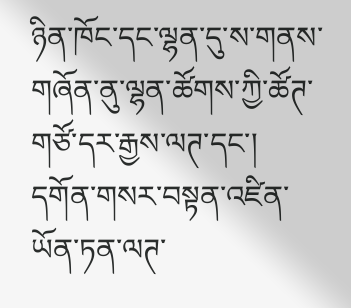ཉིན་ཁོང་དང་ལྷན་དུ་ས་གནས་གཞོན་ནུ་ལྷན་ཚོགས་ཀྱི་ཚོཊ་གཙོ་དར་རྒྱས་ལཊ་དང་། དགོན་གསར་བསྟན་འཛིན་ཡོན་ཏན་ལཊ་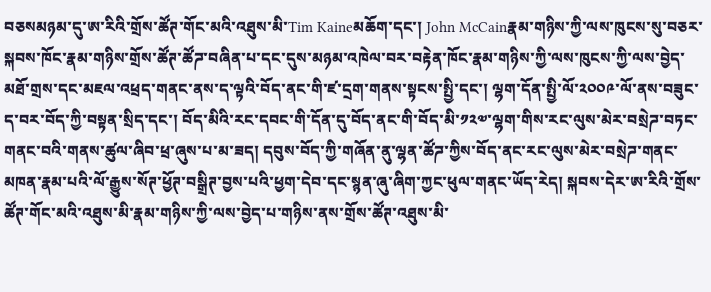བཅསམཉམ་དུ་ཨ་རིའི་གྲོས་ཚོཊ་གོང་མའི་འཐུས་མི་Tim Kaineམཆོག་དང་། John McCainརྣམ་གཉིས་ཀྱི་ལས་ཁུངས་སུ་བཅར་སྐབས་ཁོང་རྣམ་གཉིས་གྲོས་ཚོཊ་ཚོཌ་བཞིན་པ་དང་དུས་མཉམ་འཁེལ་བར་བརྟེན་ཁོང་རྣམ་གཉིས་ཀྱི་ལས་ཁུངས་ཀྱི་ལས་བྱེད་མཐོ་གྲས་དང་མཇལ་འཕྲད་གནང་ནས་ད་ལྟའི་བོད་ནང་གི་ཛ་དྲག་གནས་སྟངས་སྤྱི་དང་། ལྷག་དོན་སྤྱི་ལོ་༢༠༠༩་ལོ་ནས་བཟུང་ད་བར་བོད་ཀྱི་བསྟན་སྲིད་དང་། བོད་མིའི་རང་དབང་གི་དོན་དུ་བོད་ནང་གི་བོད་མི་༡༢༧་ལྷག་གིས་རང་ལུས་མེར་བསྲེཌ་བཏང་གནང་བའི་གནས་ཚུལ་ཞིབ་ཕྲ་ཞུས་པ་མ་ཟད། དབུས་བོད་ཀྱི་གཞོན་ནུ་ལྷན་ཚོཌ་ཀྱིས་བོད་ནང་རང་ལུས་མེར་བསྲེཌ་གནང་མཁན་རྣམ་པའི་ལོ་རྒྱུས་སོཊ་ཕྱོཊ་བསྒྲིཊ་བྱས་པའི་ཕྱག་དེབ་དང་སྙན་ཞུ་ཞིག་ཀྱང་ཕུལ་གནང་ཡོད་རེད། སྐབས་དེར་ཨ་རིའི་གྲོས་ཚོཊ་གོང་མའི་འཐུས་མི་རྣམ་གཉིས་ཀྱི་ལས་བྱེད་པ་གཉིས་ནས་གྲོས་ཚོཊ་འཐུས་མི་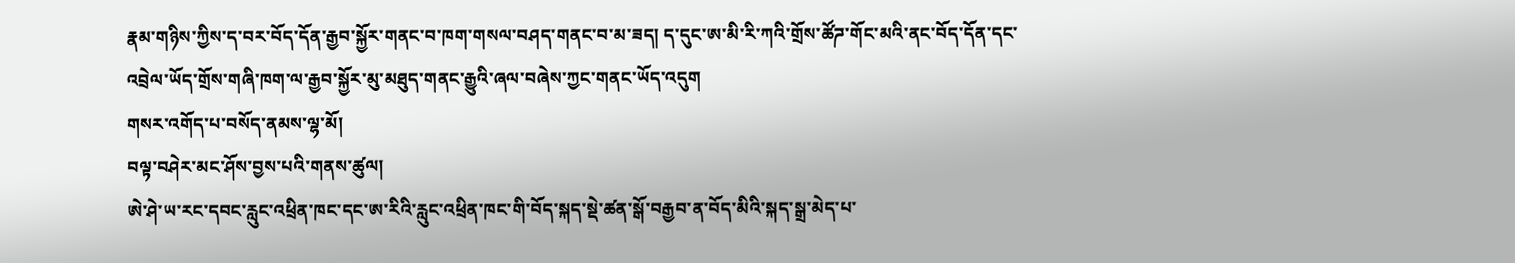རྣམ་གཉིས་ཀྱིས་ད་བར་བོད་དོན་རྒྱབ་སྐྱོར་གནང་བ་ཁག་གསལ་བཤད་གནང་བ་མ་ཟད། ད་དུང་ཨ་མི་རི་ཀའི་གྲོས་ཚོཌ་གོང་མའི་ནང་བོད་དོན་དང་འབྲེལ་ཡོད་གྲོས་གཞི་ཁག་ལ་རྒྱབ་སྐྱོར་མུ་མཐུད་གནང་རྒྱུའི་ཞལ་བཞེས་ཀྱང་གནང་ཡོད་འདུག
གསར་འགོད་པ་བསོད་ནམས་ལྷ་མོ།
བལྟ་བཤེར་མང་ཤོས་བྱས་པའི་གནས་ཚུལ།
ཨེ་ཤེ་ཡ་རང་དབང་རླུང་འཕྲིན་ཁང་དང་ཨ་རིའི་རླུང་འཕྲིན་ཁང་གི་བོད་སྐད་སྡེ་ཚན་སྒོ་བརྒྱབ་ན་བོད་མིའི་སྐད་སྒྲ་མེད་པ་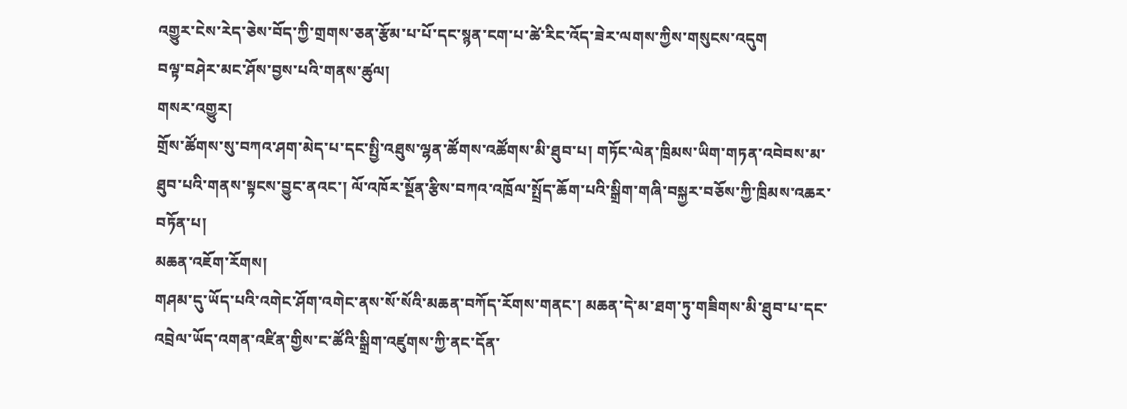འགྱུར་ངེས་རེད་ཅེས་བོད་ཀྱི་གྲགས་ཅན་རྩོམ་པ་པོ་དང་སྙན་ངག་པ་ཚེ་རིང་འོད་ཟེར་ལགས་ཀྱིས་གསུངས་འདུག
བལྟ་བཤེར་མང་ཤོས་བྱས་པའི་གནས་ཚུལ།
གསར་འགྱུར།
གྲོས་ཚོགས་སུ་བཀའ་ཤག་མེད་པ་དང་སྤྱི་འཐུས་ལྷན་ཚོགས་འཚོགས་མི་ཐུབ་པ། གཏོང་ལེན་ཁྲིམས་ཡིག་གཏན་འབེབས་མ་ཐུབ་པའི་གནས་སྟངས་བྱུང་ནའང་། ལོ་འཁོར་སྔོན་རྩིས་བཀའ་འཁྲོལ་སྤྲོད་ཆོག་པའི་སྒྲིག་གཞི་བསྐྱར་བཅོས་ཀྱི་ཁྲིམས་འཆར་བཏོན་པ།
མཆན་འཇོག་རོགས།
གཤམ་དུ་ཡོད་པའི་འགེང་ཤོག་འགེང་ནས་སོ་སོའི་མཆན་བཀོད་རོགས་གནང་། མཆན་དེ་མ་ཐག་ཏུ་གཟིགས་མི་ཐུབ་པ་དང་འབྲེལ་ཡོད་འགན་འཛིན་གྱིས་ང་ཚོའི་སྒྲིག་འཛུགས་ཀྱི་ནང་དོན་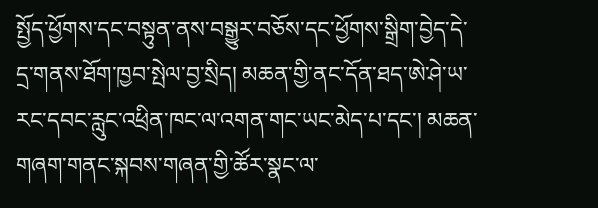སྤྱོད་ཕྱོགས་དང་བསྟུན་ནས་བསྒྱུར་བཅོས་དང་ཕྱོགས་སྒྲིག་བྱེད་དེ་དྲ་གནས་ཐོག་ཁྱབ་སྤེལ་བྱ་སྲིད། མཆན་གྱི་ནང་དོན་ཐད་ཨེ་ཤེ་ཡ་རང་དབང་རླུང་འཕྲིན་ཁང་ལ་འགན་གང་ཡང་མེད་པ་དང་། མཆན་གཞག་གནང་སྐབས་གཞན་གྱི་ཚོར་སྣང་ལ་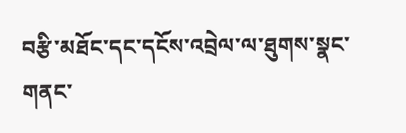བརྩི་མཐོང་དང་དངོས་འབྲེལ་ལ་ཐུགས་སྣང་གནང་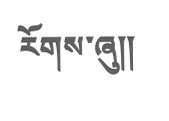རོགས་ཞུ༎